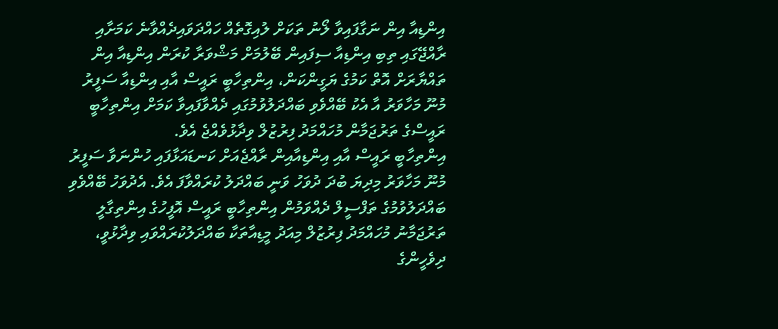އިންޑިއާ އިން ނަގާފައިވާ ލޯނު ތަކަށް ލުއިގޮތެއް ހައްދަވައިދެއްވާނެ ކަމަށާއި ރާއްޖޭގައި ތިބި އިންޑިއާ ސިފައިން ބޭލުމަށް މަޝްވަރާ ކުރަން އިންޑިއާ އިން ތައްޔާރަށް އޮތް ކަމުގެ ޔަގީންކަން، އިންތިހާބީ ރައީސް އާއި އިންޑިއާ ސަފީރު މުނޫ މަހާވަރު އާ އެކު ބޭއްވެވި ބައްދަލުވުމުގައި ދެއްވާފައިވާ ކަމަށް އިންތިހާބީ ރައީސްގެ ތަރުޖަމާން މުހައްމަދު ފިރުޒުލް ވިދާޅުވެއްޖެ އެވެ.
އިންތިހާބީ ރައީސް އާއި އިންޑިއާއިން ރާއްޖެއަށް ކަނޑައަޅާފައި ހުންނަވާ ސަފީރު މުނޫ މަހާވަރު މިދިޔަ ބުދަ ދުވަހު ވަނީ ބައްދަލު ކުރައްވާފަ އެވެ. އެދުވަހު ބޭއްވެވި ބައްދަލުވުމުގެ ތަފްސީލް ދެއްވަމުން އިންތިހާބީ ރައީސް އޮފީހުގެ އިންތިގާލީ ތަރުޖަމާނު މުހައްމަދު ފިރުޒުލް މިއަދު މީޑިއާތަކާ ބައްދަލުކުރައްވައި ވިދާޅުވީ، ދިވެހީންގެ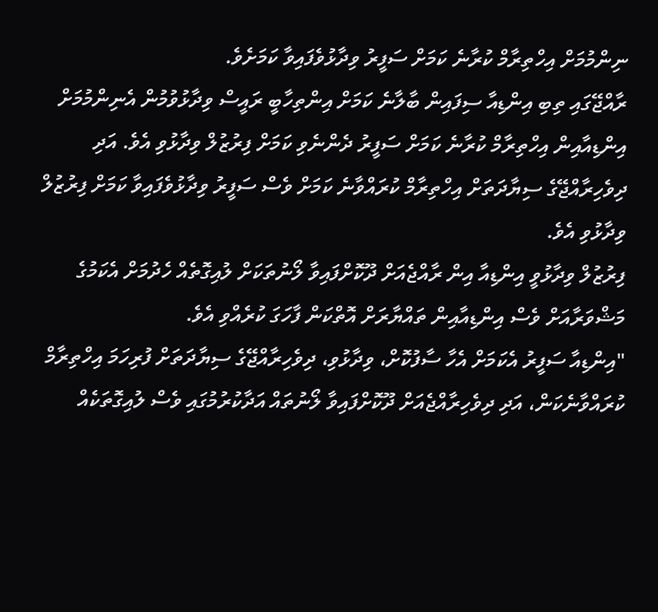ނިންމުމަށް އިހްތިރާމް ކުރާނެ ކަމަށް ސަފީރު ވިދާޅުވެފައިވާ ކަމަށެވެ.
ރާއްޖޭގައި ތިބި އިންޑިއާ ސިފައިން ބާލާނެ ކަމަށް އިންތިހާބީ ރައީސް ވިދާޅުވުމުން އެނިންމުމަށް އިންޑިއާއިން އިހްތިރާމް ކުރާނެ ކަމަށް ސަފީރު ދެންނެވި ކަމަށް ފިރުޒުލް ވިދާޅުވި އެވެ. އަދި ދިވެހިރާއްޖޭގެ ސިޔާދަތަށް އިހްތިރާމް ކުރައްވާނެ ކަމަށް ވެސް ސަފީރު ވިދާޅުވެފައިވާ ކަމަށް ފިރުޒުލް ވިދާޅުވި އެވެ.
ފިރުޒުލް ވިދާޅުވީ އިންޑިއާ އިން ރާއްޖެއަށް ދޫކޮށްފައިވާ ލޯނުތަކަށް ލުއިގޮތެއް ހެދުމަށް އެކަމުގެ މަޝްވަރާއަށް ވެސް އިންޑިއާއިން ތައްޔާރަށް އޮތްކަން ފާހަގަ ކުރެއްވި އެވެ.
"އިންޑިއާ ސަފީރު އެކަމަށް އެހާ ސާފުކޮށް، ވިދާޅުވި، ދިވެހިރާއްޖޭގެ ސިޔާދަތަށް ފުރިހަމަ އިހްތިރާމް ކުރައްވާނެކަން، އަދި ދިވެހިރާއްޖެއަށް ދޫކޮށްފައިވާ ލޯނުތައް އަދާކުރުމުގައި ވެސް ލުއިގޮތަކެއް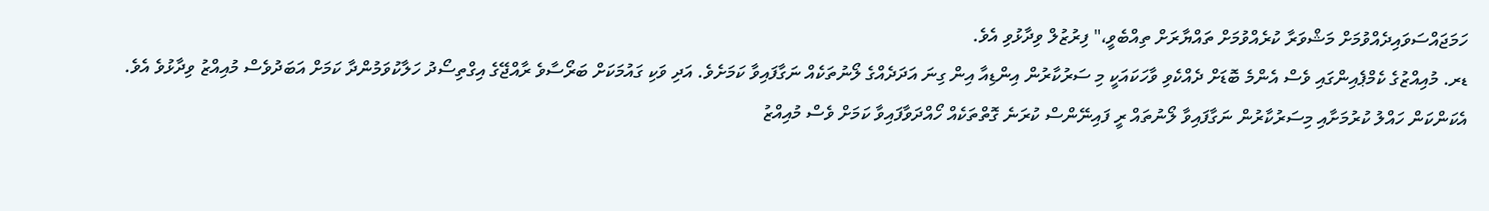ހަމަޖައްސަވައިދެއްވުމަށް މަޝްވަރާ ކުރެއްވުމަށް ތައްޔާރަށް ތިއްބެވީ،" ފިރުޒުލް ވިދާޅުވި އެވެ.
ޑރ. މުއިއްޒުގެ ކެމްޕެއިންގައި ވެސް އެންމެ ބޮޑަށް ދެއްކެވި ވާހަކައަކީ މި ސަރުކާރުން އިންޑިއާ އިން ގިނަ އަދަދެއްގެ ލޯނުތަކެއް ނަގާފައިވާ ކަމަށެވެ. އަދި ވަކި ގައުމަކަށް ބަރޯސާވެ ރާއްޖޭގެ އިގްތިސޯދު ހަލާކުވަމުންދާ ކަމަށް އަބަދުވެސް މުއިއްޒު ވިދާޅުވެ އެވެ. އެކަންކަން ހައްލު ކުރުމަށާއި މިސަރުކާރުން ނަގާފައިވާ ލޯނުތައް ރީ ފައިނޭންސް ކުރަނެ ގޮތްތަކެއް ހޯއްދަވާފައިވާ ކަމަށް ވެސް މުއިއްޒު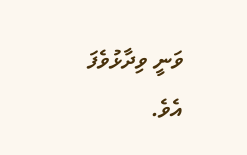ވަނީ ވިދާޅުވެފަ އެވެ.